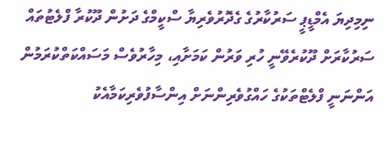ނިމިދިޔަ އެމްޑީޕީ ސަރުކާރުގެ ގެދޮރުވެރިޔާ ސްކީމްގެ ދަށުން ދޫކުރާ ފްލެޓުތައް ސަރުކާރަށް ދޫކުރެވޭނީ ހުރި ވަރުން ކަމަށާއި، މިހާރުވެސް މަސައްކަތްކުރަމުން އަންނަނީ ފްލެޓްތަކުގެ ހައްގުވެރިންނަށް އިންސާފުވެރިކަމާއެކު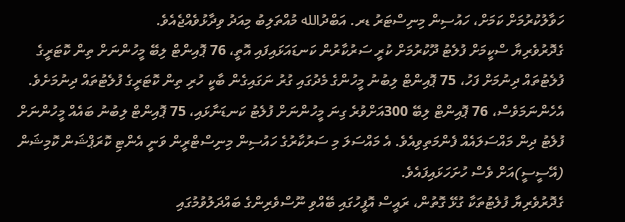ހަވާލުކުރުމަށް ކަމަށް، ހައުސިން މިނިސްޓަރު ޑރ. އަބްދުالله މުއްތަލިބު މިއަދު ވިދާޅުވެއްޖެއެވެ.
ގެދޮރުވެރިޔާ ސްކީމަށް ފުލެޓު ދޫކުރުމަށް ކުރީ ސަރުކާރުން ކަނޑައަޅައިފައި އޮތީ، 76 ޕޮއިންޓް ލިބޭ މީހުންނަށް ތިން ކޮޓަރީގެ ފުލެޓުތައް ދިނުމަށް ފަހު، 75 ޕޮއިންޓް ލިބުނު މީހުންގެ މެދުގައި ގުރު ނަގައިގެން ބާކީ ހުރި ތިން ކޮޓަރީގެ ފުލެޓުތައް ދިނުމަށެވެ.
އެހެންނަމަވެސް، 76 ޕޮއިންޓް ލިބޭ 300އަށްވުރެ ގިނަ މީހުންނަށް ފުލެޓު ކަނޑަނާޅައި، 75 ޕޮއިންޓް ލިބުނު ބައެއް މީހުންނަށް ފުލެޓު ދިން މައްސަލައެއް ފެންމަތިވިއެވެ. އެ މައްސަލަ މި ސަރުކާރުގެ ހައުސިން މިނިސްޓްރީން ވަނީ އެންޓި ކޮރަޕްޝަން ކޮމިޝަން (އޭސީސީ)އަށް ވެސް ހުށަހަޅައިފައެވެ.
ގެދޮރުވެރިޔާ ފުލެޓުތަކާ ގުޅޭ ގޮތުން، ރައީސް އޮފީހުގައި ބޭއްވި ނޫސްވެރިންގެ ބައްދަލުވުމުގައި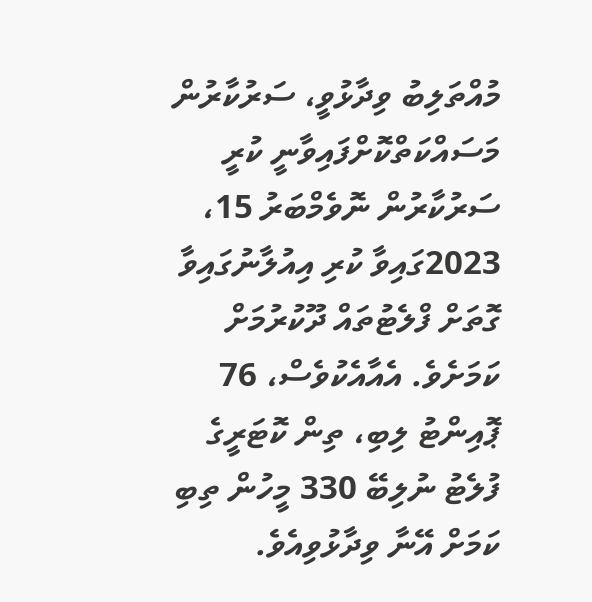މުއްތަލިބު ވިދާޅުވީ، ސަރުކާރުން މަސައްކަތްކޮށްފައިވާނީ ކުރީ ސަރުކާރުން ނޮވެމްބަރު 15، 2023ގައިވާ ކުރި އިއުލާނުގައިވާ ގޮތަށް ފްލެޓުތައް ދޫކުރުމަށް ކަމަށެވެ. އެއާއެކުވެސް، 76 ޕޮއިންޓު ލިބި، ތިން ކޮޓަރީގެ ފުލެޓު ނުލިބޭ 330 މީހުން ތިބި ކަމަށް އޭނާ ވިދާޅުވިއެވެ.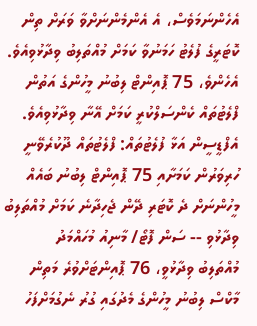އެހެންނަމަވެސް، އެ އެންމެންނަށްވާ ވަރަށް ތިން ކޮޓަރީގެ ފުލެޓު ހަމަނުވާ ކަމަށް މުއްތަލިބު ވިދާޅުވިއެވެ. އެހެންވެ، 75 ޕޮއިންޓް ލިބުނު މީހުންގެ އަތުން ފްލެޓުތައް ކެންސަލްކުރީ ކަމަށް އޭނާ ވިދާޅުވިއެވެ.
އެފްޑީސީން އަޅާ ފުލެޓުތައް: ފްލެޓުތައް ދޫކުރެވޭނީ ހުރިވަރުން ކަމަށާއި 75 ޕޮއިންޓް ލިބުނު ބައެއް މީހުންނަށް ދެ ކޮޓަރި ދޭން ޖެހިދާނެ ކަމަށް މުއްތަލިބު ވިދާޅުވި -- ސަން ފޮޓޯ/ މާނިއު މުހައްމަދު
މުއްތަލިބު ވިދާޅުވީ، 76 ޕޮއިންޓަށްވުރެ މަތިން މާކްސް ލިބުނު މީހުންގެ މެދުގައި ގުރު ނެގުމަށްފަހު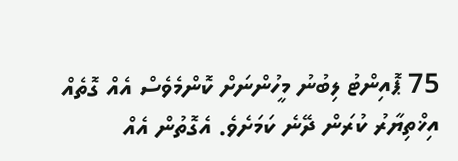75 ޕޮއިންޓު ލިބުނު މީހުންނަށް ކޮންމެވެސް އެއް ގޮތެއް އިޚްތިޔާރު ކުރަން ދޭނެ ކަމަށެވެ. އެގޮތުން އެއް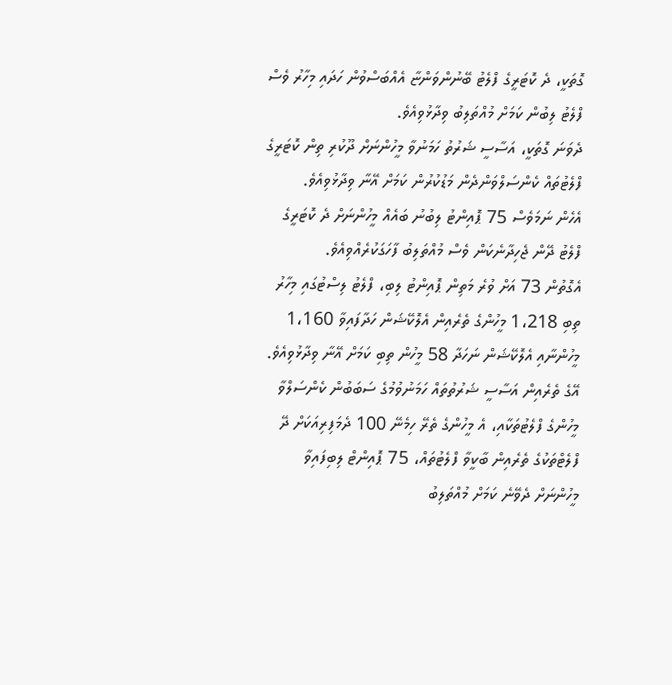ގޮތަކީ، ދެ ކޮޓަރީގެ ފްލެޓު ބޭނުންވަންޏާ އެއްބަސްވުން ހަދައި މިހާރު ވެސް ފްލެޓު ލިބުން ކަމަށް މުއްތަލިބު ވިދާޅުވިއެވެ.
ދެވަނަ ގޮތަކީ، އަސާސީ ޝަރުތު ހަމަނުވާ މީހުންނަށް ދޫކުރި ތިން ކޮޓަރީގެ ފްލެޓުތައް ކެންސަލްވަންދެން މަޑުކުރުން ކަމަށް އޭނާ ވިދާޅުވިއެވެ.
އެހެން ނަމަވެސް 75 ޕޮއިންޓު ލިބުނު ބައެއް މީހުންނަށް ދެ ކޮޓަރީގެ ފްލެޓު ދޭން ޖެހިދާނެކަން ވެސް މުއްތަލިބު ފާހަގަކުރެއްވިއެވެ.
އެގޮތުން 73 އަށް ވުރެ މަތިން ޕޮއިންޓު ލިބި، ފްލެޓު ލިސްޓުގައި މިހާރު ތިބި 1،218 މީހުންގެ ތެރެއިން އެލޮކޭޝަން ހަދާފައިވާ 1،160 މީހުންނާއި އެލޮކޭޝަން ނަހަދާ 58 މީހުން ތިބި ކަމަށް އޭނާ ވިދާޅުވިއެވެ.
އޭގެ ތެރެއިން އަސާސީ ޝަރުތުތައް ހަމަނުވުމުގެ ސަބަބުން ކެންސަލްވާ މީހުންގެ ފްލެޓުތަކާއި، އެ މީހުންގެ ތެރޭ ހިމެނޭ 100 ދެމަފިރިއަކަށް ދޭ ފްލެޓްތަކުގެ ތެރެއިން ބާކީވާ ފްލެޓުތައް، 75 ޕޮއިންޓް ލިބިފައިވާ މީހުންނަށް ދެވޭނެ ކަމަށް މުއްތަލިބު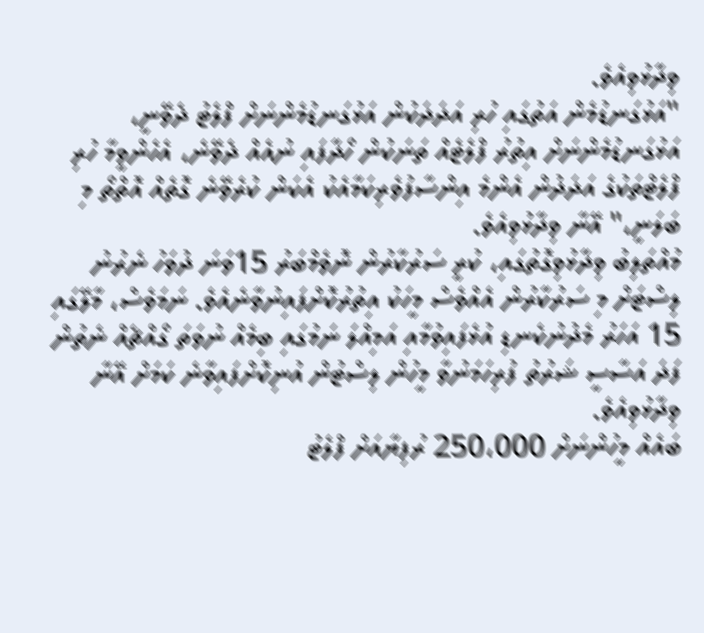ވިދާޅުވިއެވެ.
"އަޅުގަނޑުމެން އަތުގައި ހުރި އަދަދަކުން އަޅުގަނޑުމެންނަށް ފްލެޓު ދެވޭނީ، އަޅުގަނޑުމެންނަށް އިތުރު ފްލެޓެއް ތަނަކުން ހޯދާފައި ނުއެއް ދެވޭނެ، އެހެންވީމާ ހުރި ފްލެޓްތަކުގެ އަދަދުން އެންމެ އިންސާފުވެރިކަމާއެކު އެކަން ކުރެވޭނެ ގޮތެއް އޮތްތޯ މި ބަލަނީ،" އޭނާ ވިދާޅުވިއެވެ.
މުއްތަލިބު ވިދާޅުވިގޮތުގައި، ކުރީ ސަރުކާރުން ނޮވެމްބަރު 15ވަނަ ދުވަހު ނެރުނު ލިސްޓަށް މި ސަރުކާރުން އެއްވެސް މީހަކު އިތުރުކޮށްފައިނުވާނެއެވެ. ނަމަވެސް، މާލޭގައި 15 އަހަރު މެދުނުކެނޑި އުޅެފައިވުމާއި އަމިއްލަ ނަމުގައި ބިމެއް ނުވަތަ ގޯއްޗެއް ނެތުން ފަދަ އަސާސީ ޝަރުތު ފުރިހަމަނުވާ މީހުން ލިސްޓުން އުނިކޮށްފައިވާނެ ކަމަށް އޭނާ ވިދާޅުވިއެވެ.
ބައެއް މީހުންނަށް 250،000 ރުފިޔާއަށް ފްލެޓު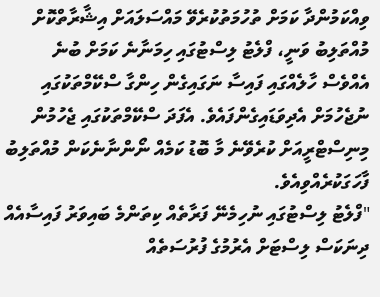ވިއްކަމުންދާ ކަމަށް ތުހުމަތުކުރެވޭ މައްސަލައަށް އިޝާރާތްކޮށް މުއްތަލިބު ވަނީ، ފްލެޓު ލިސްޓުގައި ހިމަނާނެ ކަމަށް ބުނެ އެއްވެސް ހާލެއްގައި ފައިސާ ނަގައިގެން ހިންގާ ސްކޭމްތަކުގައި ނުޖެހުމަށް އެދިވަޑައިގެންފައެވެ. އެފަދަ ސްކޭމްތަކުގައި ޖެހުމުން މިނިސްޓްރީއަށް ކުރެވޭނެ މާ ބޮޑު ކަމެއް ނޯންނާނެކަން މުއްތަލިބު ފާހަގަކުރެއްވިއެވެ.
"ފްލެޓު ލިސްޓުގައި ނުހިމެނޭ ފަރާތެއް ކިތަންމެ ބައިވަރު ފައިސާއެއް ދިނަކަސް ލިސްޓަށް އެރުމުގެ ފުރުސަތެއް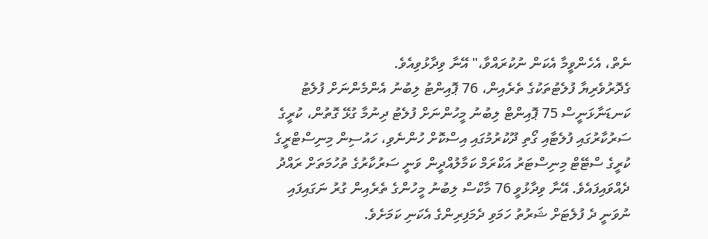ނެތް، އެހެންވީމާ އެކަން ނުކުރައްވާ،" އޭނާ ވިދާޅުވިއެވެ.
ގެދޮރުވެރިޔާ ފުލެޓުތަކުގެ ތެރެއިން، 76 ޕޮއިންޓު ލިބުނު އެންމެންނަށް ފުލެޓު ކަނޑަނާޅަނީސް 75 ޕޮއިންޓް ލިބުނު މީހުންނަށް ފުލެޓު ދިނުމާ ގުޅޭ ގޮތުން، ކުރީގެ ސަރުކާރުގައި ފުލެޓާއި ގޯތި ދޫކުރުމުގައި އިސްކޮށް ހުންނެވި، ހައުސިން މިނިސްޓްރީގެ ކުރީގެ ސްޓޭޓް މިނިސްޓަރު އަކްރަމް ކަމާލުއްދީން ވަނީ ސަރުކާރުގެ ތުހުމަތަށް ރައްދު ދެއްވައިފައެވެ. އޭނާ ވިދާޅުވީ 76 މާކްސް ލިބުނު މީހުންގެ ތެރެއިން ގުރު ނަގައިފައި ނުވަނީ ދެ ފުލެޓަށް ޝަރުތު ހަމަވި ދެމަފިރިންގެ އެކަނި ކަމަށެވެ.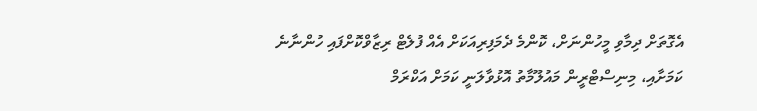އެގޮތަށް ދިމާވި މީހުންނަށް، ކޮންމެ ދެމަފިރިއަކަށް އެއް ފުލެޓް ރިޒާވްކޮށްފައި ހުންނާނެ ކަމަށާއި، މިނިސްޓްރީން މައުލޫމާތު އޮޅުވާލަނީ ކަމަށް އަކްރަމް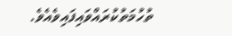ތުހުމަތުކުރައްވައިފައިވެއެވެ.